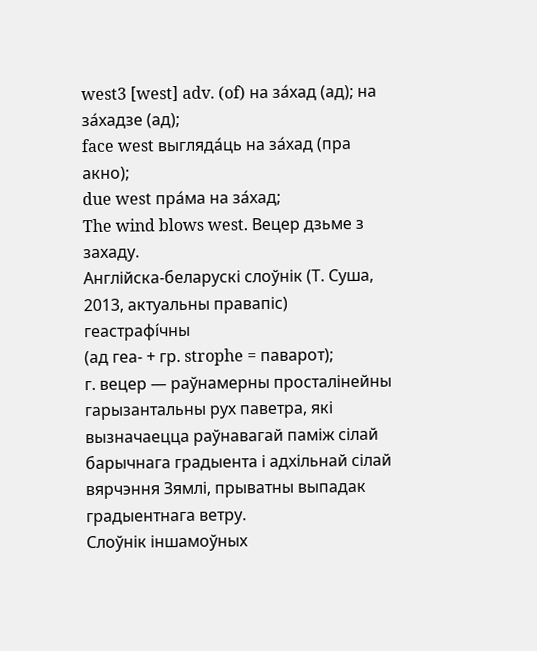west3 [west] adv. (of) на за́хад (ад); на за́хадзе (ад);
face west выгляда́ць на за́хад (пра акно);
due west пра́ма на за́хад;
The wind blows west. Вецер дзьме з захаду.
Англійска-беларускі слоўнік (Т. Суша, 2013, актуальны правапіс)
геастрафі́чны
(ад геа- + гр. strophe = паварот);
г. вецер — раўнамерны просталінейны гарызантальны рух паветра, які вызначаецца раўнавагай паміж сілай барычнага градыента і адхільнай сілай вярчэння Зямлі, прыватны выпадак градыентнага ветру.
Слоўнік іншамоўных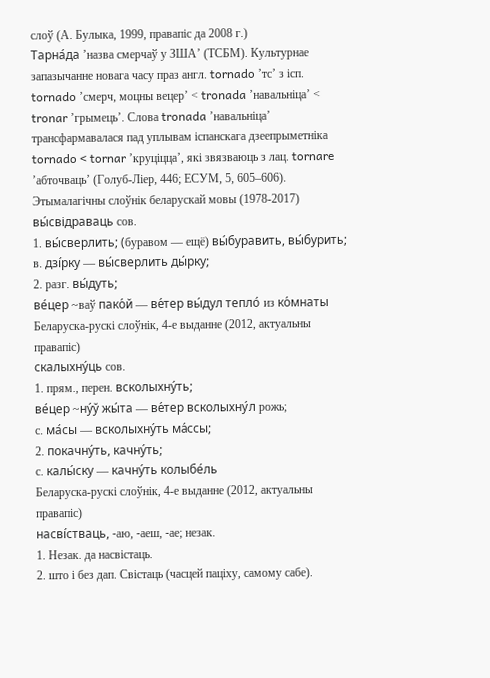слоў (А. Булыка, 1999, правапіс да 2008 г.)
Тарна́да ’назва смерчаў у ЗША’ (ТСБМ). Культурнае запазычанне новага часу праз англ. tornado ’тс’ з ісп. tornado ’смерч, моцны вецер’ < tronada ’навальніца’ < tronar ’грымець’. Слова tronada ’навальніца’ трансфармавалася пад уплывам іспанскага дзеепрыметніка tornado < tornar ’круціцца’, які звязваюць з лац. tornare ’абточваць’ (Голуб-Ліер, 446; ЕСУМ, 5, 605–606).
Этымалагічны слоўнік беларускай мовы (1978-2017)
вы́свідраваць сов.
1. вы́сверлить; (буравом — ещё) вы́буравить, вы́бурить;
в. дзі́рку — вы́сверлить ды́рку;
2. разг. вы́дуть;
ве́цер ~ваў пако́й — ве́тер вы́дул тепло́ из ко́мнаты
Беларуска-рускі слоўнік, 4-е выданне (2012, актуальны правапіс)
скалыхну́ць сов.
1. прям., перен. всколыхну́ть;
ве́цер ~ну́ў жы́та — ве́тер всколыхну́л рожь;
с. ма́сы — всколыхну́ть ма́ссы;
2. покачну́ть, качну́ть;
с. калы́ску — качну́ть колыбе́ль
Беларуска-рускі слоўнік, 4-е выданне (2012, актуальны правапіс)
насві́стваць, ‑аю, ‑аеш, ‑ае; незак.
1. Незак. да насвістаць.
2. што і без дап. Свістаць (часцей паціху, самому сабе).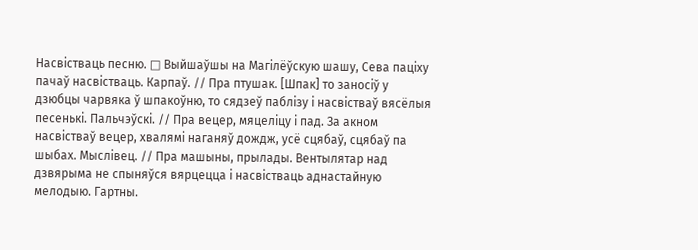Насвістваць песню. □ Выйшаўшы на Магілёўскую шашу, Сева паціху пачаў насвістваць. Карпаў. // Пра птушак. [Шпак] то заносіў у дзюбцы чарвяка ў шпакоўню, то сядзеў паблізу і насвістваў вясёлыя песенькі. Пальчэўскі. // Пра вецер, мяцеліцу і пад. За акном насвістваў вецер, хвалямі наганяў дождж, усё сцябаў, сцябаў па шыбах. Мыслівец. // Пра машыны, прылады. Вентылятар над дзвярыма не спыняўся вярцецца і насвістваць аднастайную мелодыю. Гартны.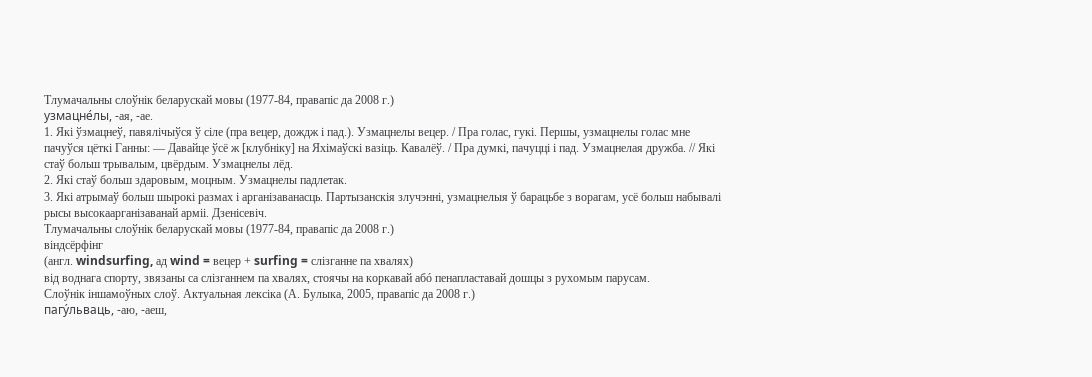Тлумачальны слоўнік беларускай мовы (1977-84, правапіс да 2008 г.)
узмацне́лы, ‑ая, ‑ае.
1. Які ўзмацнеў, павялічыўся ў сіле (пра вецер, дождж і пад.). Узмацнелы вецер. / Пра голас, гукі. Першы, узмацнелы голас мне пачуўся цёткі Ганны: — Давайце ўсё ж [клубніку] на Яхімаўскі вазіць. Кавалёў. / Пра думкі, пачуцці і пад. Узмацнелая дружба. // Які стаў больш трывалым, цвёрдым. Узмацнелы лёд.
2. Які стаў больш здаровым, моцным. Узмацнелы падлетак.
3. Які атрымаў больш шырокі размах і арганізаванасць. Партызанскія злучэнні, узмацнелыя ў барацьбе з ворагам, усё больш набывалі рысы высокаарганізаванай арміі. Дзенісевіч.
Тлумачальны слоўнік беларускай мовы (1977-84, правапіс да 2008 г.)
віндсёрфінг
(англ. windsurfing, ад wind = вецер + surfing = слізганне па хвалях)
від воднага спорту, звязаны са слізганнем па хвалях, стоячы на коркавай абó пенапластавай дошцы з рухомым парусам.
Слоўнік іншамоўных слоў. Актуальная лексіка (А. Булыка, 2005, правапіс да 2008 г.)
пагу́льваць, ‑аю, ‑аеш,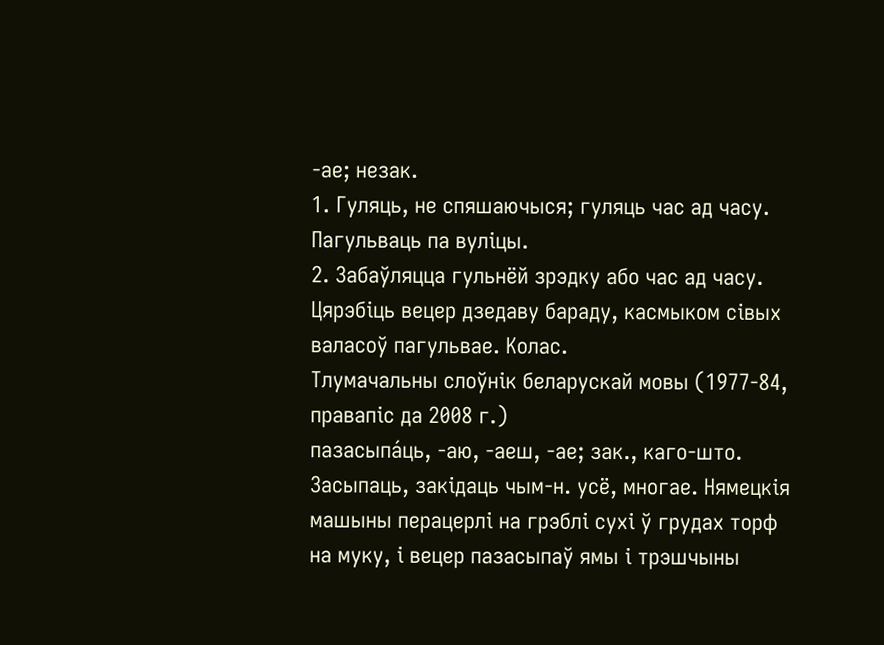‑ае; незак.
1. Гуляць, не спяшаючыся; гуляць час ад часу. Пагульваць па вуліцы.
2. Забаўляцца гульнёй зрэдку або час ад часу. Цярэбіць вецер дзедаву бараду, касмыком сівых валасоў пагульвае. Колас.
Тлумачальны слоўнік беларускай мовы (1977-84, правапіс да 2008 г.)
пазасыпа́ць, ‑аю, ‑аеш, ‑ае; зак., каго-што.
Засыпаць, закідаць чым‑н. усё, многае. Нямецкія машыны перацерлі на грэблі сухі ў грудах торф на муку, і вецер пазасыпаў ямы і трэшчыны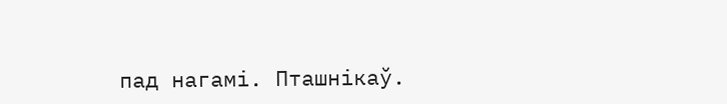пад нагамі. Пташнікаў.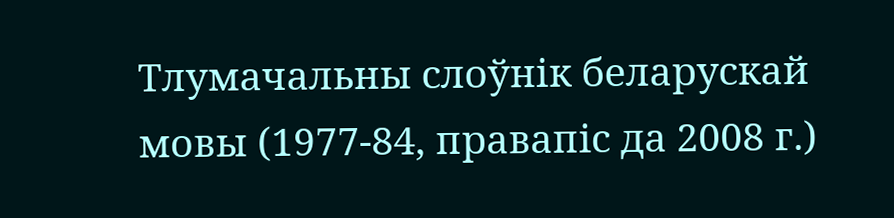Тлумачальны слоўнік беларускай мовы (1977-84, правапіс да 2008 г.)